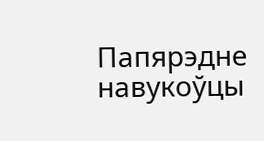Папярэдне навукоўцы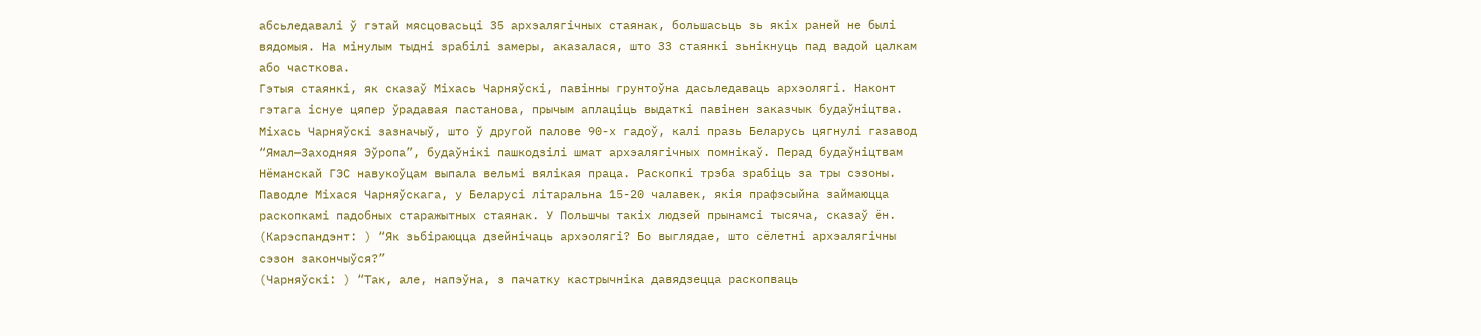абсьледавалі ў гэтай мясцовасьці 35 архэалягічных стаянак, большасьць зь якіх раней не былі вядомыя. На мінулым тыдні зрабілі замеры, аказалася, што 33 стаянкі зьнікнуць пад вадой цалкам або часткова.
Гэтыя стаянкі, як сказаў Міхась Чарняўскі, павінны грунтоўна дасьледаваць архэолягі. Наконт гэтага існуе цяпер ўрадавая пастанова, прычым аплаціць выдаткі павінен заказчык будаўніцтва. Міхась Чарняўскі зазначыў, што ў другой палове 90-х гадоў, калі празь Беларусь цягнулі газавод “Ямал—Заходняя Эўропа”, будаўнікі пашкодзілі шмат архэалягічных помнікаў. Перад будаўніцтвам Нёманскай ГЭС навукоўцам выпала вельмі вялікая праца. Раскопкі трэба зрабіць за тры сэзоны. Паводле Міхася Чарняўскага, у Беларусі літаральна 15-20 чалавек, якія прафэсыйна займаюцца раскопкамі падобных старажытных стаянак. У Польшчы такіх людзей прынамсі тысяча, сказаў ён.
(Карэспандэнт: ) “Як зьбіраюцца дзейнічаць архэолягі? Бо выглядае, што сёлетні архэалягічны сэзон закончыўся?”
(Чарняўскі: ) “Так, але, напэўна, з пачатку кастрычніка давядзецца раскопваць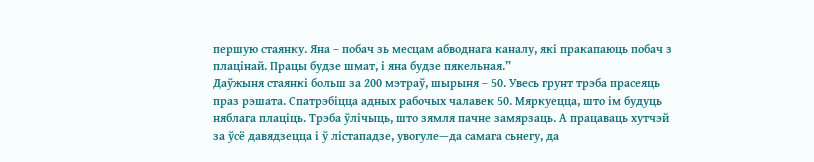першую стаянку. Яна – побач зь месцам абводнага каналу, які пракапаюць побач з плацінай. Працы будзе шмат, і яна будзе пякельная.”
Даўжыня стаянкі больш за 200 мэтраў, шырыня – 50. Увесь грунт трэба прасеяць праз рэшата. Спатрэбіцца адных рабочых чалавек 50. Мяркуецца, што ім будуць няблага плаціць. Трэба ўлічыць, што зямля пачне замярзаць. А працаваць хутчэй за ўсё давядзецца і ў лістападзе, увогуле—да самага сьнегу, да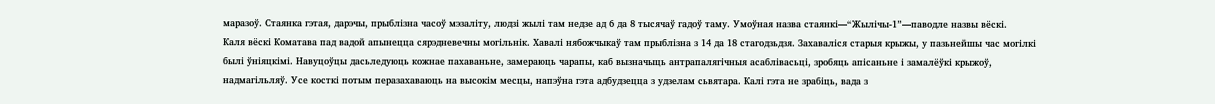маразоў. Стаянка гэтая, дарэчы, прыблізна часоў мэзаліту, людзі жылі там недзе ад 6 да 8 тысячаў гадоў таму. Умоўная назва стаянкі—“Жылічы-1”—паводле назвы вёскі.
Каля вёскі Коматава пад вадой апынецца сярэдневечны могільнік. Хавалі нябожчыкаў там прыблізна з 14 да 18 стагодзьдзя. Захаваліся старыя крыжы, у пазьнейшы час могілкі былі ўніяцкімі. Навуцоўцы дасьледуюць кожнае пахаваньне, замераюць чарапы, каб вызначыць антрапалягічныя асаблівасьці, зробяць апісаньне і замалёўкі крыжоў, надмагільляў. Усе косткі потым перазахаваюць на высокім месцы, напэўна гэта адбудзецца з удзелам сьвятара. Калі гэта не зрабіць, вада з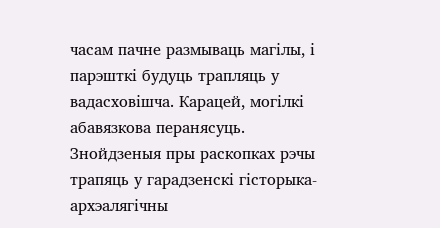часам пачне размываць магілы, і парэшткі будуць трапляць у вадасховішча. Карацей, могілкі абавязкова перанясуць.
Знойдзеныя пры раскопках рэчы трапяць у гарадзенскі гісторыка-архэалягічны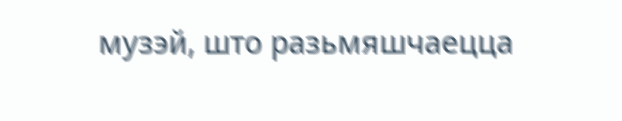музэй, што разьмяшчаецца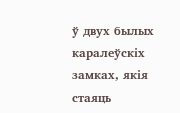ў двух былых каралеўскіх замках, якія стаяць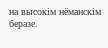на высокім нёманскім беразе.